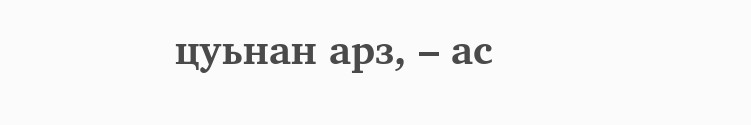цуьнан арз, – ас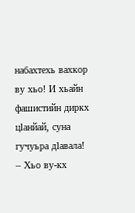набахтехь вахкор ву хьо! И хьайн фашистийн диркх цӏанйай, суна гучуьра дӏавала!
– Хьо ву-кх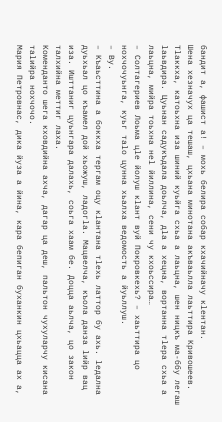бандит а, фашист а! – мохь белира собар кхачийначу кӏентан.
Шена хезначух ца тешаш, цхьана минотана акъваьлла лаьттира Кривошеев. Тӏаккха, катоьхна иза шиний куьйга схьа а лаьцна, шен ницкъ ма-ббу легаш ӏаьвдира. Цуьнан садукъдала доьлча, дӏа а хецна, вортанна тӏера схьа а лаьцна, мийра тоьхна неӏ йиллина, сени чу кхоьссира…
– Солтагериев Лоьма цӏе йолуш кӏант вуй Покровкехь? – хаьттира цо нохчочуьнга, куьг таӏо цунна хьалха ведомость а йуьллуш.
– Ву.
– Къаьсттина а боккха тергам оцу кӏантана тӏехь латтор бу ахь. ӏедална дуьхьал цо къамел дой хьожуш, ладогӏа. Мацвелча, къола данза ӏийр вац иза. Ишттаниг цуьнгара далахь, соьга хаам бе. Доцца аьлча, цо закон талхийна меттиг лаха.
Коменданто шега кховдийна ахча, дагар ца деш, пальтон чухуларчу кисана таӏийра нохчочо.
Мария Петровнас, дика йуза а йина, кара бепиган буханкин цхьацца ах а,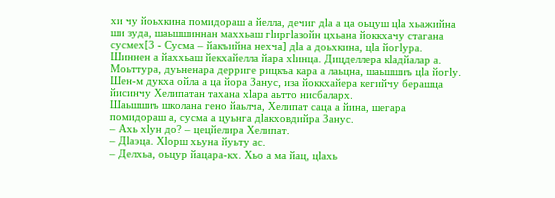хи чу йоьхкина помидораш а йелла, дечиг дӏа а ца оьцуш цӏа хьажийна ши зуда, шаьшшиннан маххьаш гӏиргӏазойн цхьана йоккхачу стагана сусмех[3 - Сусма – йакъийна нехча] дӏа а доьхкина, цӏа йогӏура. Шиннен а йаххьаш йекхайелла йара хӏинца. Дицделлера кӏадйалар а. Моьттура, дуьненара дерриге рицкъа кара а лаьцна, шаьшшиъ цӏа йогӏу. Шен-м дукха ойла а ца йора Занус, иза йоккхайера кегийчу берашца йисинчу Хелипатан тахана хӏара аьтто нисбаларх.
Шаьшшиъ школана гено йаьлча, Хелипат саца а йина, шегара помидораш а, сусма а цуьнга дӏакховдийра Занус.
– Ахь хӏун до? – цецйелира Хелипат.
– Дӏаэца. Хӏорш хьуна йуьту ас.
– Делхьа, оьцур йацара-кх. Хьо а ма йац, цӏахь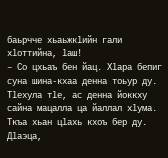баьрчче хьаьжкӏийн гали хӏоттийна, ӏаш!
– Со цхьаъ бен йац. Хӏара бепиг суна шина-кхаа денна тоьур ду. Тӏехула тӏе, ас денна йоккху сайна мацалла ца йаллал хӏума. Ткъа хьан цӏахь кхоъ бер ду. Дӏаэца,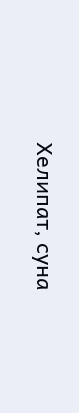Хелипат, суна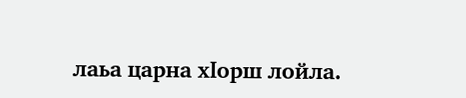лаьа царна хӏорш лойла.